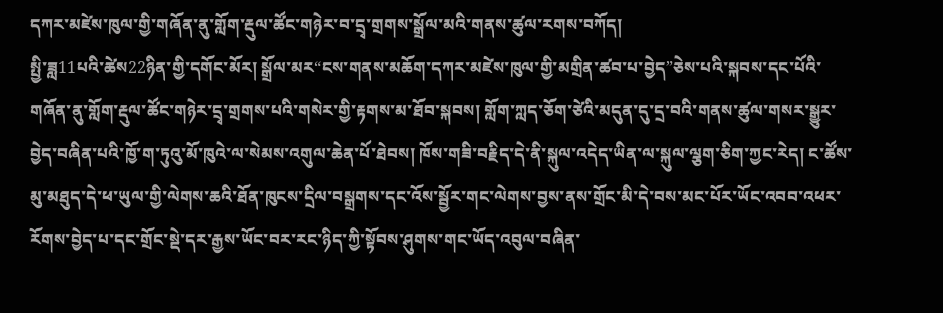དཀར་མཛེས་ཁུལ་གྱི་གཞོན་ནུ་གློག་རྡུལ་ཚོང་གཉེར་བ་དྲྭ་གྲགས་སྒྲོལ་མའི་གནས་ཚུལ་རགས་བཀོད།
སྤྱི་ཟླ11པའི་ཚེས22ཉིན་གྱི་དགོང་མོར། སྒྲོལ་མར“ངས་གནས་མཆོག་དཀར་མཛེས་ཁུལ་གྱི་མགྲིན་ཚབ་པ་བྱེད”ཅེས་པའི་སྐབས་དང་པོའི་གཞོན་ནུ་གློག་རྡུལ་ཚོང་གཉེར་དྲྭ་གྲགས་པའི་གསེར་གྱི་རྟགས་མ་ཐོབ་སྐབས། གློག་ཀླད་ཅོག་ཙེའི་མདུན་དུ་དྲ་བའི་གནས་ཚུལ་གསར་སྒྱུར་བྱེད་བཞིན་པའི་ཁྱོ་ག་ཏུའུ་མོ་ཁུའེ་ལ་སེམས་འགུལ་ཆེན་པོ་ཐེབས། ཁོས་གཟི་བརྗིད་དེ་ནི་སྐུལ་འདེད་ཡིན་ལ་སྐུལ་ལྕག་ཅིག་ཀྱང་རེད། ང་ཚོས་མུ་མཐུད་དེ་ཕ་ཡུལ་གྱི་ལེགས་ཆའི་ཐོན་ཁུངས་དྲིལ་བསྒྲགས་དང་འོས་སྦྱོར་གང་ལེགས་བྱས་ནས་གྲོང་མི་དེ་བས་མང་པོར་ཡོང་འབབ་འཕར་རོགས་བྱེད་པ་དང་གྲོང་སྡེ་དར་རྒྱས་ཡོང་བར་རང་ཉིད་ཀྱི་སྟོབས་ཤུགས་གང་ཡོད་འབུལ་བཞིན་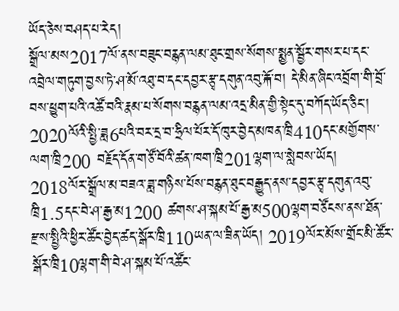ཡོད་ཅེས་བཤད་པ་རེད།
སྒྲོལ་མས2017ལོ་ནས་བཟུང་བརྙན་ལམ་ཐུང་གྲས་སོགས་སྨྱན་སྦྱོར་གསར་པ་དང་འབྲེལ་གཏུག་བྱས་ཏེ་ཤ་མོ་འཐུ་བ་དང་དབྱར་རྩྭ་དགུན་འབུ་རྐོ་བ། དེ་མིན་ཞིང་འབྲོག་གི་བྲོ་བས་ཕྱུག་པའི་འཚོ་བའི་རྣམ་པ་སོགས་བརྙན་ལམ་འདྲ་མིན་གྱི་སྟེང་དུ་བཀོད་ཡོད་ཅིང་། 2020ལོའི་སྤྱི་ཟླ6པའི་བར་དྲ་བ་ཧྲིལ་པོར་དོ་ཁུར་བྱེད་མཁན་ཁྲི410དང་མགྱོགས་ལག་ཁྲི200 བརྗོད་དོན་གཙོ་བོའི་ཚན་ཁག་ཁྲི201ལྷག་ལ་སླེབས་ཡོད། 2018ལོར་སྒྲོལ་མ་བཟའ་ཟླ་གཉིས་པོས་བརྙན་ཐུང་བརྒྱུད་ནས་དབྱར་རྩྭ་དགུན་འབུ་ཁྲི1.5དང་བེ་ཤ་རྒྱ་མ1200 ཚགས་ཤ་སྐམ་པོ་རྒྱ་མ500ལྷག་བཙོངས་ནས་ཐོན་རྫས་སྤྱིའི་ཕྱིར་ཚོང་བྱེད་ཚད་སྒོར་ཁྲི110ཡན་ལ་ཟིན་ཡོད། 2019ལོར་མོས་གྲོང་མི་ཚོར་སྒོར་ཁྲི10ལྷག་གི་བེ་ཤ་སྐམ་པོ་འཚོང་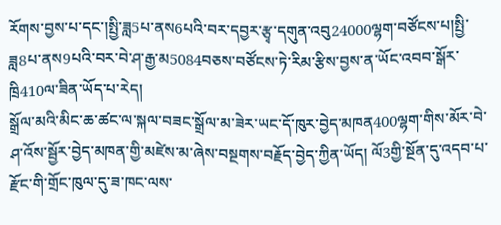རོགས་བྱས་པ་དང་།སྤྱི་ཟླ5པ་ནས6པའི་བར་དབྱར་རྩྭ་དགུན་འབུ24000ལྷག་བཙོངས་པ།སྤྱི་ཟླ8པ་ནས9པའི་བར་བེ་ཤ་རྒྱ་མ5084བཅས་བཙོངས་ཏེ་རིམ་རྩིས་བྱས་ན་ཡོང་འབབ་སྒོར་ཁྲི410ལ་ཟིན་ཡོད་པ་རེད།
སྒྲོལ་མའི་མིང་ཆ་ཚང་ལ་སྐལ་བཟང་སྒྲོལ་མ་ཟེར་ཡང་དོ་ཁུར་བྱེད་མཁན400ལྷག་གིས་མོར་བེ་ཤ་འོས་སྦྱོར་བྱེད་མཁན་གྱི་མཛེས་མ་ཞེས་བསྔགས་བརྗོད་བྱེད་ཀྱིན་ཡོད། ལོ3གྱི་སྔོན་དུ་འདབ་པ་རྫོང་གི་གྲོང་ཁུལ་དུ་ཟ་ཁང་ལས་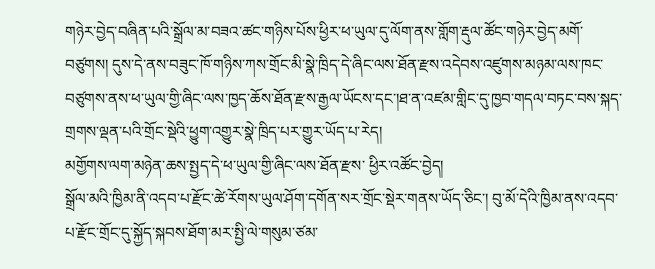གཉེར་བྱེད་བཞིན་པའི་སྒྲོལ་མ་བཟའ་ཚང་གཉིས་པོས་ཕྱིར་ཕ་ཡུལ་དུ་ལོག་ནས་གློག་རྡུལ་ཚོང་གཉེར་བྱེད་མགོ་བཙུགས། དུས་དེ་ནས་བཟུང་ཁོ་གཉིས་ཀས་གྲོང་མི་སྣེ་ཁྲིད་དེ་ཞིང་ལས་ཐོན་རྫས་འདེབས་འཛུགས་མཉམ་ལས་ཁང་བཙུགས་ནས་ཕ་ཡུལ་གྱི་ཞིང་ལས་ཁྱད་ཆོས་ཐོན་རྫས་རྒྱལ་ཡོངས་དང་།ཐ་ན་འཛམ་གླིང་དུ་ཁྱབ་གདལ་བཏང་བས་སྐད་གྲགས་ལྡན་པའི་གྲོང་སྡེའི་ཕྱུག་འགྱུར་སྣེ་ཁྲིད་པར་གྱུར་ཡོད་པ་རེད།
མགྱོགས་ལག་མཉེན་ཆས་སྤྱད་དེ་ཕ་ཡུལ་གྱི་ཞིང་ལས་ཐོན་རྫས་ ཕྱིར་འཚོང་བྱེད།
སྒྲོལ་མའི་ཁྱིམ་ནི་འདབ་པ་རྫོང་ཚེ་རོགས་ཡུལ་ཤོག་དགོན་སར་གྲོང་སྡེར་གནས་ཡོད་ཅིང་། བུ་མོ་དེའི་ཁྱིམ་ནས་འདབ་པ་རྫོང་གྲོང་དུ་སྐྱོད་སྐབས་ཐོག་མར་སྤྱི་ལེ་གསུམ་ཙམ་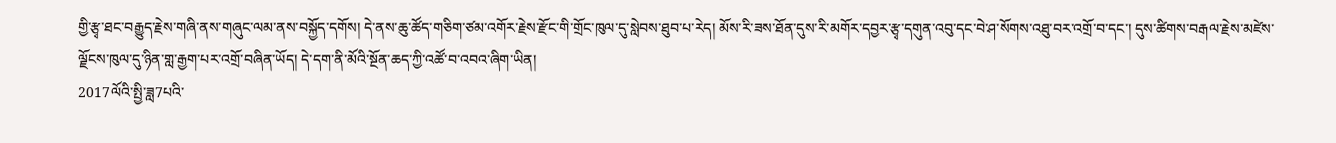གྱི་རྩྭ་ཐང་བརྒྱུད་རྗེས་གཞི་ནས་གཞུང་ལམ་ནས་བསྐྱོད་དགོས། དེ་ནས་ཆུ་ཚོད་གཅིག་ཙམ་འགོར་རྗེས་རྫོང་གི་གྲོང་ཁུལ་དུ་སླེབས་ཐུབ་པ་རེད། མོས་རི་ཟས་ཐོན་དུས་རི་མགོར་དབྱར་རྩྭ་དགུན་འབུ་དང་བེ་ཤ་སོགས་འཐུ་བར་འགྲོ་བ་དང་། དུས་ཚིགས་བརྒལ་རྗེས་མཛེས་ལྗོངས་ཁུལ་དུ་ཉིན་གླ་རྒྱག་པར་འགྲོ་བཞིན་ཡོད། དེ་དག་ནི་མོའི་སྔོན་ཆད་ཀྱི་འཚོ་བ་འབའ་ཞིག་ཡིན།
2017ལོའི་སྤྱི་ཟླ7པའི་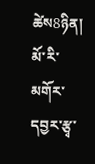ཚེས8ཉིན། མོ་རི་མགོར་དབྱར་རྩྭ་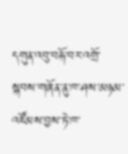དགུན་འབུ་བརྐོ་བར་འགྲོ་སྐབས་གཞོན་ནུ་ཁ་ཤས་མཉམ་འཛོམས་བྱས་ཏེ་ཁ་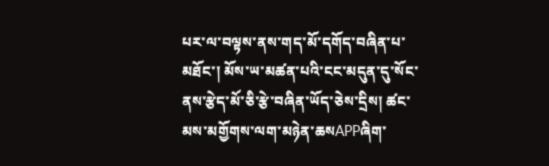པར་ལ་བལྟས་ནས་གད་མོ་དགོད་བཞིན་པ་མཐོང་། མོས་ཡ་མཚན་པའི་ངང་མདུན་དུ་སོང་ནས་རྩེད་མོ་ཅི་རྩེ་བཞིན་ཡོད་ཅེས་དྲིས། ཚང་མས་མགྱོགས་ལག་མཉེན་ཆསAPPཞིག་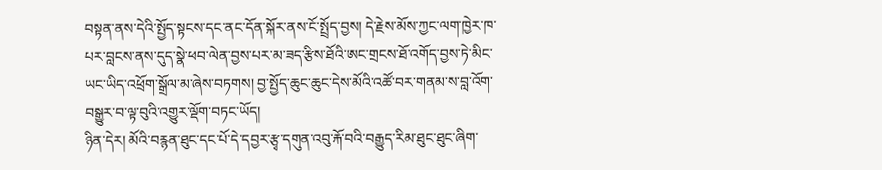བསྟན་ནས་དེའི་སྤྱོད་སྟངས་དང་ནང་དོན་སྐོར་ནས་ངོ་སྤྲོད་བྱས། དེ་རྗེས་མོས་ཀྱང་ལག་ཁྱེར་ཁ་པར་བླངས་ནས་དུད་སྣེ་ཕབ་ལེན་བྱས་པར་མ་ཟད་རྩིས་ཐོའི་ཨང་གྲངས་ཐོ་འགོད་བྱས་ཏེ་མིང་ཡང་ཡིད་འཕྲོག་སྒྲོལ་མ་ཞེས་བཏགས། བྱ་སྤྱོད་ཆུང་ཆུང་དེས་མོའི་འཚོ་བར་གནམ་ས་བླ་འོག་བསྒྱུར་བ་ལྟ་བུའི་འགྱུར་ལྡོག་བཏང་ཡོད།
ཉིན་དེར། མོའི་བརྙན་ཐུང་དང་པོ་དེ་དབྱར་རྩྭ་དགུན་འབུ་རྐོ་བའི་བརྒྱུད་རིམ་ཐུང་ཐུང་ཞིག་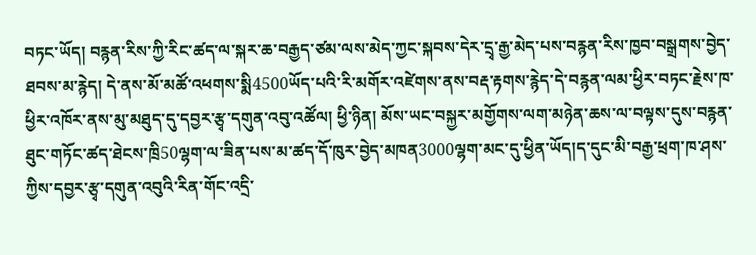བཏང་ཡོད། བརྙན་རིས་ཀྱི་རིང་ཚད་ལ་སྐར་ཆ་བརྒྱད་ཙམ་ལས་མེད་ཀྱང་སྐབས་དེར་དྲྭ་རྒྱ་མེད་པས་བརྙན་རིས་ཁྱབ་བསྒྲགས་བྱེད་ཐབས་མ་རྙེད། དེ་ནས་མོ་མཚོ་འཕགས་སྨི4500ཡོད་པའི་རི་མགོར་འཛེགས་ནས་བརྡ་རྟགས་རྙེད་དེ་བརྙན་ལམ་ཕྱིར་བཏང་རྗེས་ཁ་ཕྱིར་འཁོར་ནས་མུ་མཐུད་དུ་དབྱར་རྩྭ་དགུན་འབུ་འཚོལ། ཕྱི་ཉིན། མོས་ཡང་བསྐྱར་མགྱོགས་ལག་མཉེན་ཆས་ལ་བལྟས་དུས་བརྙན་ཐུང་གཏོང་ཚད་ཐེངས་ཁྲི50ལྷག་ལ་ཟིན་པས་མ་ཚད་དོ་ཁུར་བྱེད་མཁན3000ལྷག་མང་དུ་ཕྱིན་ཡོད།ད་དུང་མི་བརྒྱ་ཕྲག་ཁ་ཤས་ཀྱིས་དབྱར་རྩྭ་དགུན་འབུའི་རིན་གོང་འདྲི་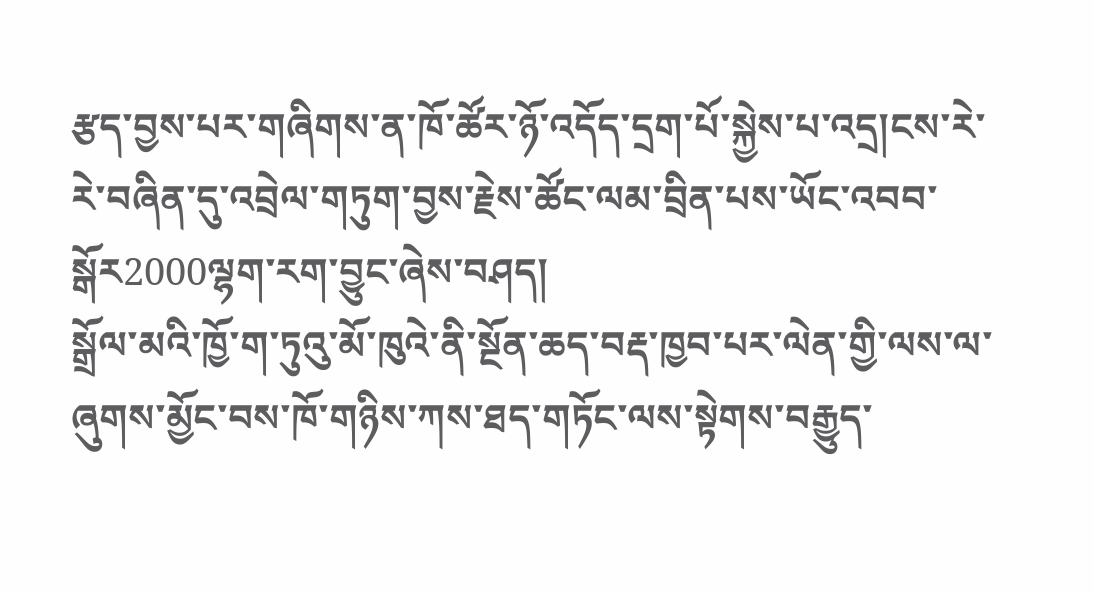རྩད་བྱས་པར་གཞིགས་ན་ཁོ་ཚོར་ཉོ་འདོད་དྲག་པོ་སྐྱེས་པ་འདྲ།ངས་རེ་རེ་བཞིན་དུ་འབྲེལ་གཏུག་བྱས་རྗེས་ཚོང་ལམ་བྲིན་པས་ཡོང་འབབ་སྒོར2000ལྷག་རག་བྱུང་ཞེས་བཤད།
སྒྲོལ་མའི་ཁྱོ་ག་ཏུའུ་མོ་ཁུའེ་ནི་སྔོན་ཆད་བརྡ་ཁྱབ་པར་ལེན་གྱི་ལས་ལ་ཞུགས་མྱོང་བས་ཁོ་གཉིས་ཀས་ཐད་གཏོང་ལས་སྟེགས་བརྒྱུད་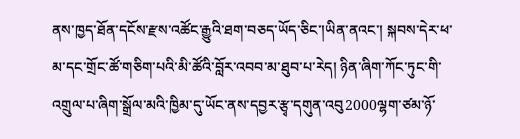ནས་ཁྱད་ཐོན་དངོས་རྫས་འཚོང་རྒྱུའི་ཐག་བཅད་ཡོད་ཅིང་།ཡིན་ནའང་། སྐབས་དེར་ཕ་མ་དང་གྲོང་ཚོ་གཅིག་པའི་མི་ཚོའི་བློར་འབབ་མ་ཐུབ་པ་རེད། ཉིན་ཞིག་ཀོང་ཏུང་གི་འགྲུལ་པ་ཞིག་སྒྲོལ་མའི་ཁྱིམ་དུ་ཡོང་ནས་དབྱར་རྩྭ་དགུན་འབུ2000ལྷག་ཙམ་ཉོ་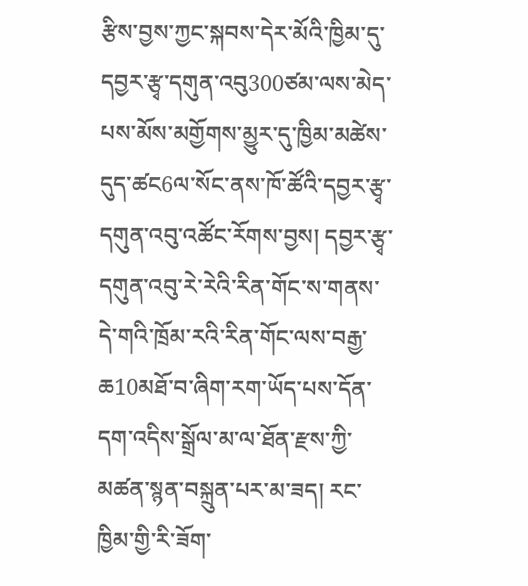རྩིས་བྱས་ཀྱང་སྐབས་དེར་མོའི་ཁྱིམ་དུ་དབྱར་རྩྭ་དགུན་འབུ300ཙམ་ལས་མེད་པས་མོས་མགྱོགས་མྱུར་དུ་ཁྱིམ་མཚེས་དུད་ཚང6ལ་སོང་ནས་ཁོ་ཚོའི་དབྱར་རྩྭ་དགུན་འབུ་འཚོང་རོགས་བྱས། དབྱར་རྩྭ་དགུན་འབུ་རེ་རེའི་རིན་གོང་ས་གནས་དེ་གའི་ཁྲོམ་རའི་རིན་གོང་ལས་བརྒྱ་ཆ10མཐོ་བ་ཞིག་རག་ཡོད་པས་དོན་དག་འདིས་སྒྲོལ་མ་ལ་ཐོན་རྫས་ཀྱི་མཚན་སྙན་བསྐྲུན་པར་མ་ཟད། རང་ཁྱིམ་གྱི་རི་ཟོག་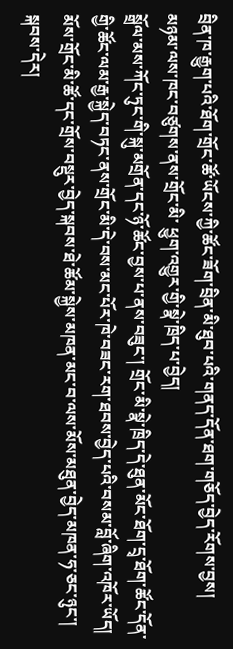བྲིན་ཁ་རྒྱུག་པའི་ཐོག་གྲོང་ཚོ་ཡོངས་ཀྱི་ཚོང་ཟོག་བྲིན་མི་ཐུབ་པའི་གནད་དོན་ཐག་གཅོད་བྱེད་རོགས་བྱས།
མཉམ་ལས་ཁང་བཙུགས་ནས་གྲོང་མི་ ཕྱུག་འགྱུར་གྱི་སྣེ་ཁྲིད་པ་བྱེད།
སྒྲོལ་མས་ཀོང་ཏུང་གི་སྐུ་མགྲོན་དང་ཉོ་ཚོང་བྱས་པ་ནས་བཟུང་། གྲོང་མི་སྣེ་ཁྲིད་དེ་ཐུན་མོང་ཐོག་དྲྭ་ཐོག་ཚོང་དོན་གྱི་ཚོང་ལམ་རྒྱ་སྐྱེད་བཏང་ནས་གྲོང་མི་དེ་བས་མང་པོར་ཁེ་བཟང་རག་ཐབས་བྱེད་པའི་བསམ་བློ་ཞིག་འཁོར་ཡོད། མོས་གྲོང་མི་ཚོ་དང་གྲོས་བསྡུར་བྱེད་སྐབས་ཐེ་ཚོམ་སྐྱེས་མཁན་མང་བ་ལས་མོས་མཐུན་བྱེད་མཁན་ཧ་ཅང་ཉུང་། སྐབས་དེར།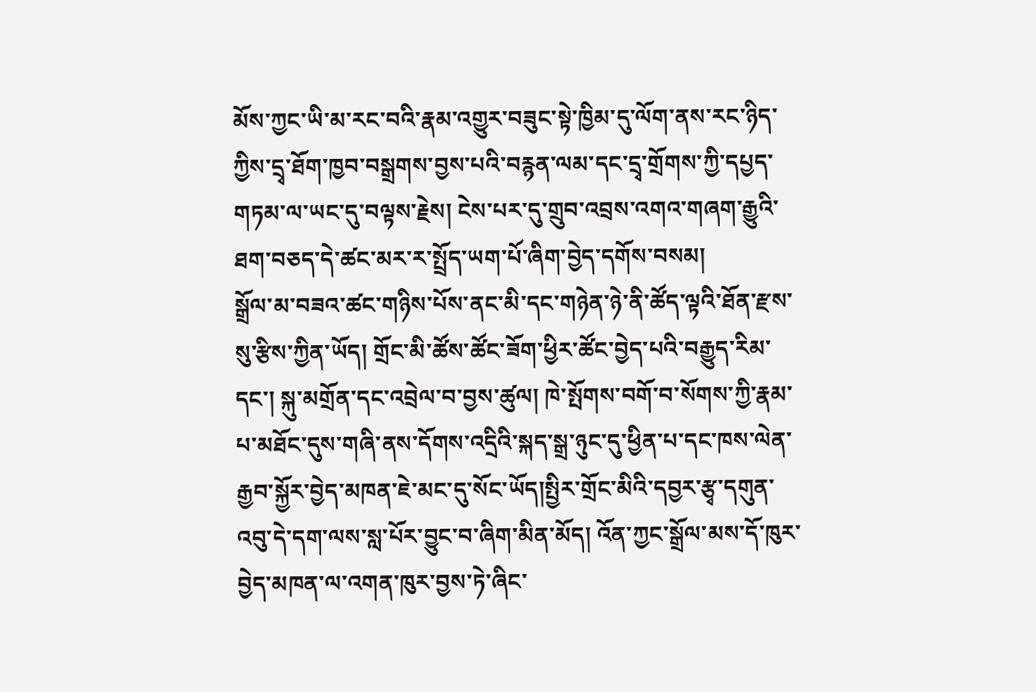མོས་ཀྱང་ཡི་མ་རང་བའི་རྣམ་འགྱུར་བཟུང་སྟེ་ཁྱིམ་དུ་ལོག་ནས་རང་ཉིད་ཀྱིས་དྲྭ་ཐོག་ཁྱབ་བསྒྲགས་བྱས་པའི་བརྙན་ལམ་དང་དྲྭ་གྲོགས་ཀྱི་དཔྱད་གཏམ་ལ་ཡང་དུ་བལྟས་རྗེས། ངེས་པར་དུ་གྲུབ་འབྲས་འགའ་གཞག་རྒྱུའི་ཐག་བཅད་དེ་ཚང་མར་ར་སྤྲོད་ཡག་པོ་ཞིག་བྱེད་དགོས་བསམ།
སྒྲོལ་མ་བཟའ་ཚང་གཉིས་པོས་ནང་མི་དང་གཉེན་ཉེ་ནི་ཚོད་ལྟའི་ཐོན་རྫས་སུ་རྩིས་ཀྱིན་ཡོད། གྲོང་མི་ཚོས་ཚོང་ཟོག་ཕྱིར་ཚོང་བྱེད་པའི་བརྒྱུད་རིམ་དང་། སྐུ་མགྲོན་དང་འབྲེལ་བ་བྱས་ཚུལ། ཁེ་སྤོགས་བགོ་བ་སོགས་ཀྱི་རྣམ་པ་མཐོང་དུས་གཞི་ནས་དོགས་འདྲིའི་སྐད་སྒྲ་ཉུང་དུ་ཕྱིན་པ་དང་ཁས་ལེན་རྒྱབ་སྐྱོར་བྱེད་མཁན་ཇེ་མང་དུ་སོང་ཡོད།སྤྱིར་གྲོང་མིའི་དབྱར་རྩྭ་དགུན་འབུ་དེ་དག་ལས་སླ་པོར་བྱུང་བ་ཞིག་མིན་མོད། འོན་ཀྱང་སྒྲོལ་མས་དོ་ཁུར་བྱེད་མཁན་ལ་འགན་ཁུར་བྱས་ཏེ་ཞིང་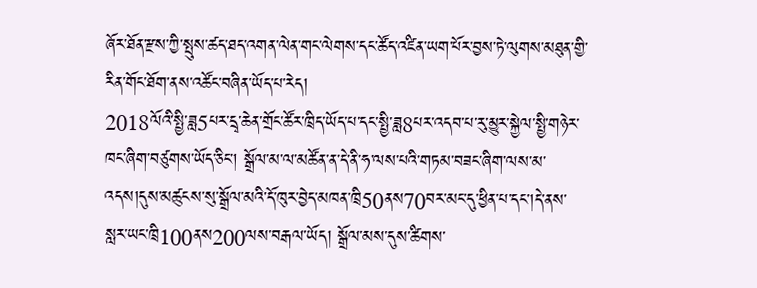ཞོར་ཐོན་རྫས་ཀྱི་སྤུས་ཚད་ཐད་འགན་ལེན་གང་ལེགས་དང་ཚོད་འཛིན་ཡག་པོར་བྱས་ཏེ་ལུགས་མཐུན་གྱི་རིན་གོང་ཐོག་ནས་འཚོང་བཞིན་ཡོད་པ་རེད།
2018ལོའི་སྤྱི་ཟླ5པར་དྲྭ་ཆེན་གྲོང་ཚོར་ཁྲིད་ཡོད་པ་དང་སྤྱི་ཟླ8པར་འདབ་པ་རུ་མྱུར་སྐྱེལ་སྤྱི་གཉེར་ཁང་ཞིག་བཙུགས་ཡོད་ཅིང་། སྒྲོལ་མ་ལ་མཚོན་ན་དེ་ནི་ཧ་ལས་པའི་གཏམ་བཟང་ཞིག་ལས་མ་འདས།དུས་མཚུངས་སུ་སྒྲོལ་མའི་དོ་ཁུར་བྱེད་མཁན་ཁྲི50ནས70བར་མང་དུ་ཕྱིན་པ་དང་།དེ་ནས་སླར་ཡང་ཁྲི100ནས200ལས་བརྒལ་ཡོད། སྒྲོལ་མས་དུས་ཚིགས་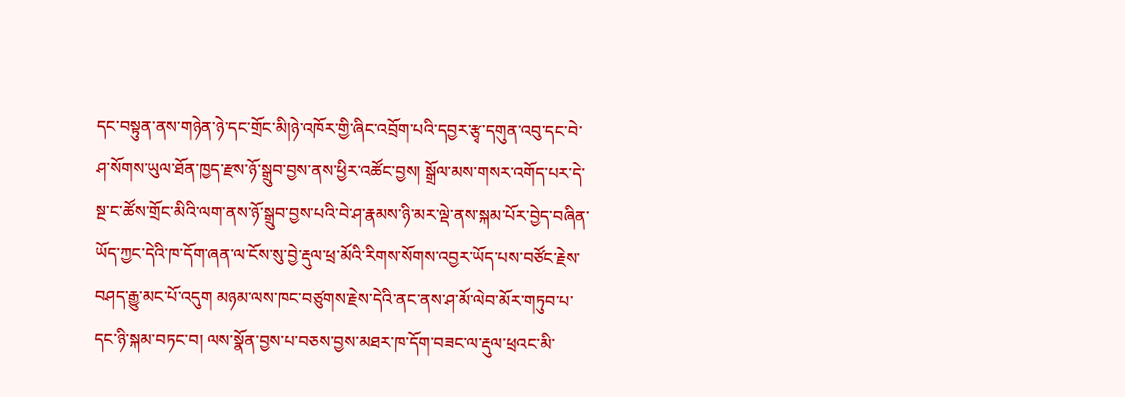དང་བསྟུན་ནས་གཉེན་ཉེ་དང་གྲོང་མི།ཉེ་འཁོར་གྱི་ཞིང་འབྲོག་པའི་དབྱར་རྩྭ་དགུན་འབུ་དང་བེ་ཤ་སོགས་ཡུལ་ཐོན་ཁྱད་རྫས་ཉོ་སྒྲུབ་བྱས་ནས་ཕྱིར་འཚོང་བྱས། སྒྲོལ་མས་གསར་འགོད་པར་དེ་སྔ་ང་ཚོས་གྲོང་མིའི་ལག་ནས་ཉོ་སྒྲུབ་བྱས་པའི་བེ་ཤ་རྣམས་ཉི་མར་ལྡེ་ནས་སྐམ་པོར་བྱེད་བཞིན་ཡོད་ཀྱང་དེའི་ཁ་དོག་ཞན་ལ་ངོས་སུ་བྱེ་རྡུལ་ཕྲ་མོའི་རིགས་སོགས་འབྱར་ཡོད་པས་བཙོང་རྗེས་བཤད་རྒྱུ་མང་པོ་འདུག མཉམ་ལས་ཁང་བཙུགས་རྗེས་དེའི་ནང་ནས་ཤ་མོ་ལེབ་མོར་གཏུབ་པ་དང་ཉི་སྐམ་བཏང་བ། ལས་སྣོན་བྱས་པ་བཅས་བྱས་མཐར་ཁ་དོག་བཟང་ལ་རྡུལ་ཕྲའང་མི་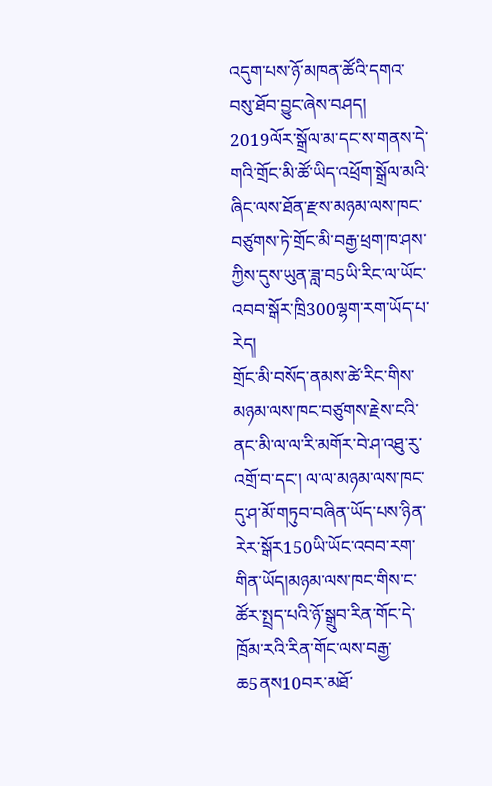འདུག་པས་ཉོ་མཁན་ཚོའི་དགའ་བསུ་ཐོབ་བྱུང་ཞེས་བཤད། 2019ལོར་སྒྲོལ་མ་དང་ས་གནས་དེ་གའི་གྲོང་མི་ཚོ་ཡིད་འཕྲོག་སྒྲོལ་མའི་ཞིང་ལས་ཐོན་རྫས་མཉམ་ལས་ཁང་བཙུགས་ཏེ་གྲོང་མི་བརྒྱ་ཕྲག་ཁ་ཤས་ཀྱིས་དུས་ཡུན་ཟླ་བ5ཡི་རིང་ལ་ཡོང་འབབ་སྒོར་ཁྲི300ལྷག་རག་ཡོད་པ་རེད།
གྲོང་མི་བསོད་ནམས་ཚེ་རིང་གིས་མཉམ་ལས་ཁང་བཙུགས་རྗེས་ངའི་ནང་མི་ལ་ལ་རི་མགོར་བེ་ཤ་འཐུ་རུ་འགྲོ་བ་དང་། ལ་ལ་མཉམ་ལས་ཁང་དུ་ཤ་མོ་གཏུབ་བཞིན་ཡོད་པས་ཉིན་རེར་སྒོར150ཡི་ཡོང་འབབ་རག་གིན་ཡོད།མཉམ་ལས་ཁང་གིས་ང་ཚོར་སྤྲད་པའི་ཉོ་སྒྲུབ་རིན་གོང་དེ་ཁྲོམ་རའི་རིན་གོང་ལས་བརྒྱ་ཆ5ནས10བར་མཐོ་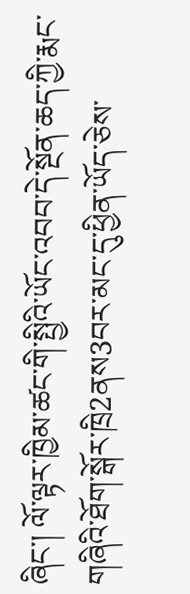ཞིང་། ལོ་ལྟར་ཁྱིམ་ཚང་གི་སྤྱིའི་ཡོང་འབབ་དེ་སྔོན་ཆད་ཀྱི་རྨང་གཞིའི་ཐོག་སྒོར་ཁྲི2ནས3བར་མང་དུ་ཕྱིན་ཡོད་ཅེས་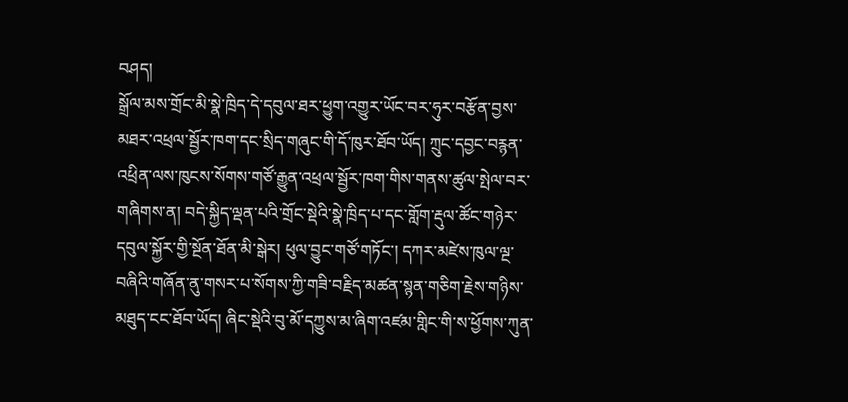བཤད།
སྒྲོལ་མས་གྲོང་མི་སྣེ་ཁྲིད་དེ་དབུལ་ཐར་ཕྱུག་འགྱུར་ཡོང་བར་ཧུར་བརྩོན་བྱས་མཐར་འཕྲལ་སྦྱོར་ཁག་དང་སྲིད་གཞུང་གི་དོ་ཁུར་ཐོབ་ཡོད། ཀྲུང་དབྱང་བརྙན་འཕྲིན་ལས་ཁུངས་སོགས་གཙོ་རྒྱུན་འཕྲལ་སྦྱོར་ཁག་གིས་གནས་ཚུལ་སྤེལ་བར་གཞིགས་ན། བདེ་སྐྱིད་ལྡན་པའི་གྲོང་སྡེའི་སྣེ་ཁྲིད་པ་དང་གློག་རྡུལ་ཚོང་གཉེར་དབུལ་སྐྱོར་གྱི་སྔོན་ཐོན་མི་སྒེར། ཕུལ་བྱུང་གཙོ་གཏོང་། དཀར་མཛེས་ཁུལ་ལྔ་བཞིའི་གཞོན་ནུ་གསར་པ་སོགས་ཀྱི་གཟི་བརྗིད་མཚན་སྙན་གཅིག་རྗེས་གཉིས་མཐུད་ངང་ཐོབ་ཡོད། ཞིང་སྡེའི་བུ་མོ་དཀྱུས་མ་ཞིག་འཛམ་གླིང་གི་ས་ཕྱོགས་ཀུན་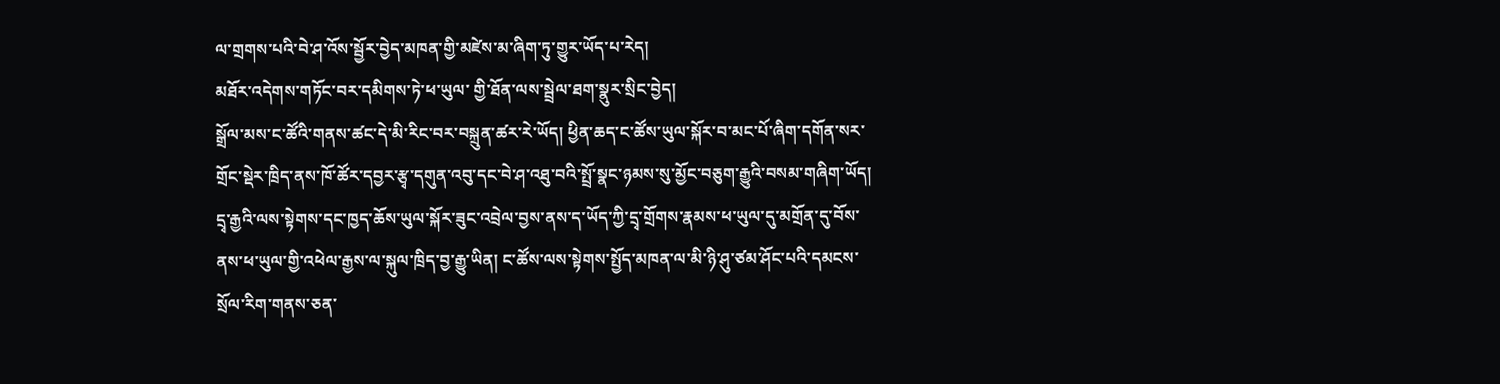ལ་གྲགས་པའི་བེ་ཤ་འོས་སྦྱོར་བྱེད་མཁན་གྱི་མཛེས་མ་ཞིག་ཏུ་གྱུར་ཡོད་པ་རེད།
མཐོར་འདེགས་གཏོང་བར་དམིགས་ཏེ་ཕ་ཡུལ་ གྱི་ཐོན་ལས་སྦྲེལ་ཐག་སྣུར་སྲིང་བྱེད།
སྒྲོལ་མས་ང་ཚོའི་གནས་ཚང་དེ་མི་རིང་བར་བསྐྲུན་ཚར་རེ་ཡོད། ཕྱིན་ཆད་ང་ཚོས་ཡུལ་སྐོར་བ་མང་པོ་ཞིག་དགོན་སར་གྲོང་སྡེར་ཁྲིད་ནས་ཁོ་ཚོར་དབྱར་རྩྭ་དགུན་འབུ་དང་བེ་ཤ་འཐུ་བའི་སྤྲོ་སྣང་ཉམས་སུ་མྱོང་བཅུག་རྒྱུའི་བསམ་གཞིག་ཡོད། དྲྭ་རྒྱའི་ལས་སྟེགས་དང་ཁྱད་ཆོས་ཡུལ་སྐོར་ཟུང་འབྲེལ་བྱས་ནས་ད་ཡོད་ཀྱི་དྲྭ་གྲོགས་རྣམས་ཕ་ཡུལ་དུ་མགྲོན་དུ་བོས་ནས་ཕ་ཡུལ་གྱི་འཕེལ་རྒྱས་ལ་སྐུལ་ཁྲིད་བྱ་རྒྱུ་ཡིན། ང་ཚོས་ལས་སྟེགས་སྤྱོད་མཁན་ལ་མི་ཉི་ཤུ་ཙམ་ཤོང་པའི་དམངས་སྲོལ་རིག་གནས་ཅན་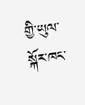གྱི་ཡུལ་སྐོར་ཁང་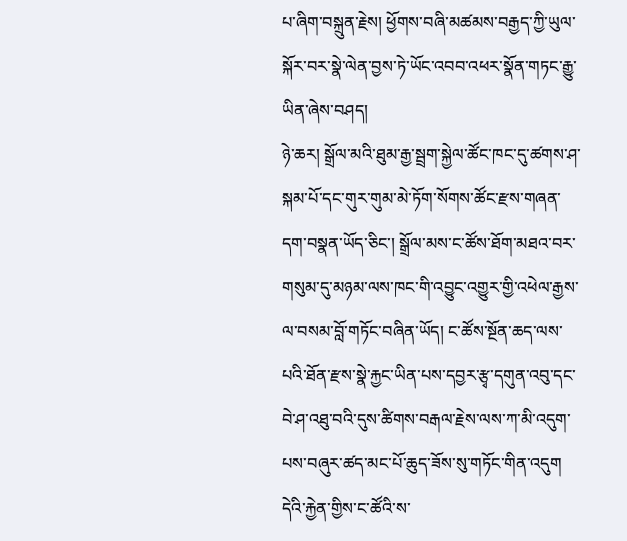པ་ཞིག་བསྐྲུན་རྗེས། ཕྱོགས་བཞི་མཚམས་བརྒྱད་ཀྱི་ཡུལ་སྐོར་བར་སྣེ་ལེན་བྱས་ཏེ་ཡོང་འབབ་འཕར་སྣོན་གཏང་རྒྱུ་ཡིན་ཞེས་བཤད།
ཉེ་ཆར། སྒྲོལ་མའི་ཐུམ་རྒྱ་སྦྲག་སྐྱེལ་ཚོང་ཁང་དུ་ཚགས་ཤ་སྐམ་པོ་དང་གུར་གུམ་མེ་ཏོག་སོགས་ཚོང་རྫས་གཞན་དག་བསྣན་ཡོད་ཅིང་། སྒྲོལ་མས་ང་ཚོས་ཐོག་མཐའ་བར་གསུམ་དུ་མཉམ་ལས་ཁང་གི་འབྱུང་འགྱུར་གྱི་འཕེལ་རྒྱས་ལ་བསམ་བློ་གཏོང་བཞིན་ཡོད། ང་ཚོས་སྔོན་ཆད་ལས་པའི་ཐོན་རྫས་སྣེ་རྐྱང་ཡིན་པས་དབྱར་རྩྭ་དགུན་འབུ་དང་བེ་ཤ་འཐུ་བའི་དུས་ཚིགས་བརྒལ་རྗེས་ལས་ཀ་མི་འདུག་པས་བཞུར་ཚད་མང་པོ་ཆུད་ཟོས་སུ་གཏོང་གིན་འདུག དེའི་རྐྱེན་གྱིས་ང་ཚོའི་ས་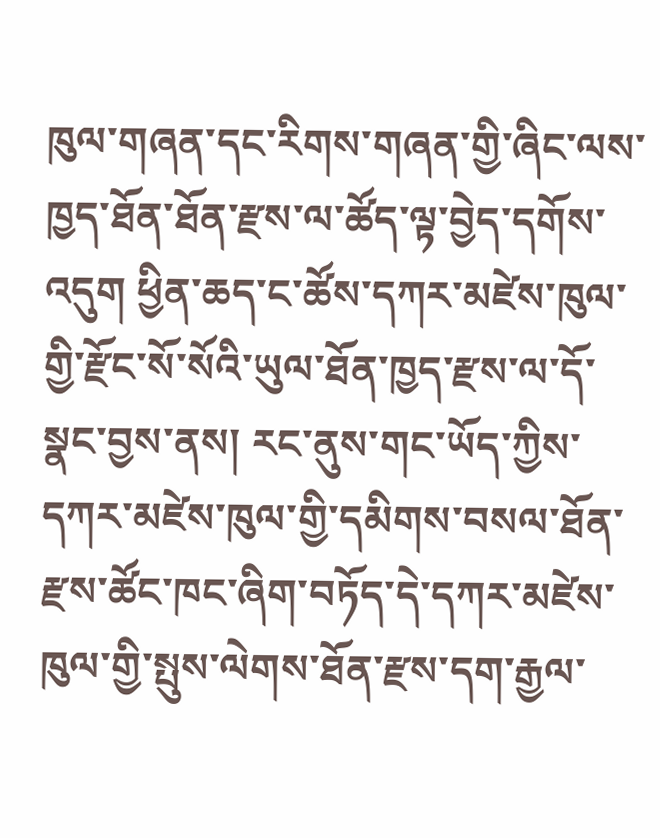ཁུལ་གཞན་དང་རིགས་གཞན་གྱི་ཞིང་ལས་ཁྱད་ཐོན་ཐོན་རྫས་ལ་ཚོད་ལྟ་བྱེད་དགོས་འདུག ཕྱིན་ཆད་ང་ཚོས་དཀར་མཛེས་ཁུལ་གྱི་རྫོང་སོ་སོའི་ཡུལ་ཐོན་ཁྱད་རྫས་ལ་དོ་སྣང་བྱས་ནས། རང་ནུས་གང་ཡོད་ཀྱིས་དཀར་མཛེས་ཁུལ་གྱི་དམིགས་བསལ་ཐོན་རྫས་ཚོང་ཁང་ཞིག་བཏོད་དེ་དཀར་མཛེས་ཁུལ་གྱི་སྤུས་ལེགས་ཐོན་རྫས་དག་རྒྱལ་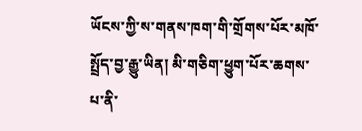ཡོངས་ཀྱི་ས་གནས་ཁག་གི་གྲོགས་པོར་མཁོ་སྤྲོད་བྱ་རྒྱུ་ཡིན། མི་གཅིག་ཕྱུག་པོར་ཆགས་པ་ནི་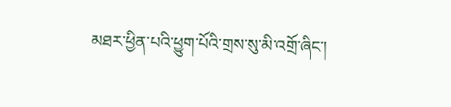མཐར་ཕྱིན་པའི་ཕྱུག་པོའི་གྲས་སུ་མི་འགྲོ་ཞིང་།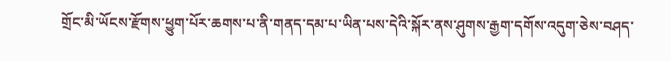གྲོང་མི་ཡོངས་རྫོགས་ཕྱུག་པོར་ཆགས་པ་ནི་གནད་དམ་པ་ཡིན་པས་དེའི་སྐོར་ནས་ཤུགས་རྒྱག་དགོས་འདུག་ཅེས་བཤད་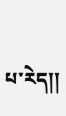པ་རེད།།